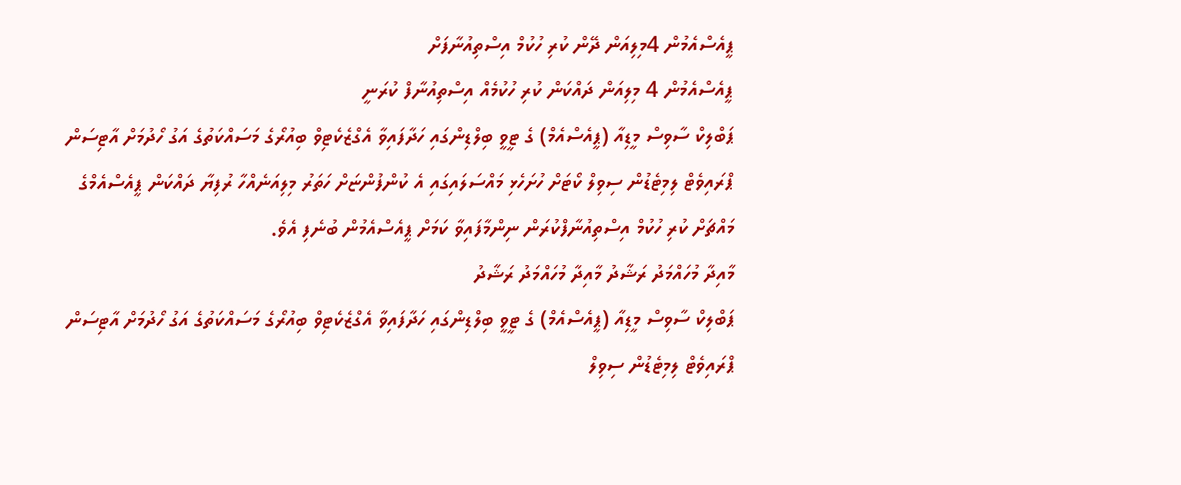ޕީއެސްއެމުން 4މިލިއަން ދޭން ކުރި ހުކުމް އިސްތިއުނާފަށް
ޕީއެސްއެމުން 4 މިލިއަން ދައްކަން ކުރި ހުކުމެއް އިސްތިއުނާފް ކުރަނީ
ޕަބްލިކް ސާވިސް މީޑިއާ (ޕީއެސްއެމް) ގެ ޓީވީ ބިލްޑިންގައި ހަދާފައިވާ އެގްޒެކެޓިވް ބިއުރޯގެ މަސައްކަތުގެ އަގު ހޯދުމަށް އާޓިސަން ޕްރައިވެޓް ލިމިޓެޑުން ސިވިލް ކޯޓަށް ހުށަހެޅި މައްސަލައިގައި އެ ކުންފުންޏަށް ހަތަރު މިލިއަނެއްހާ ރުފިޔާ ދައްކަން ޕީއެސްއެމްގެ މައްޗަށް ކުރި ހުކުމް އިސްތިއުނާފްކުރަން ނިންމާފައިވާ ކަމަށް ޕީއެސްއެމުން ބުނެފި އެވެ.
މާއިދާ މުހައްމަދު ރަޝާދު މާއިދާ މުހައްމަދު ރަޝާދު
ޕަބްލިކް ސާވިސް މީޑިއާ (ޕީއެސްއެމް) ގެ ޓީވީ ބިލްޑިންގައި ހަދާފައިވާ އެގްޒެކެޓިވް ބިއުރޯގެ މަސައްކަތުގެ އަގު ހޯދުމަށް އާޓިސަން ޕްރައިވެޓް ލިމިޓެޑުން ސިވިލް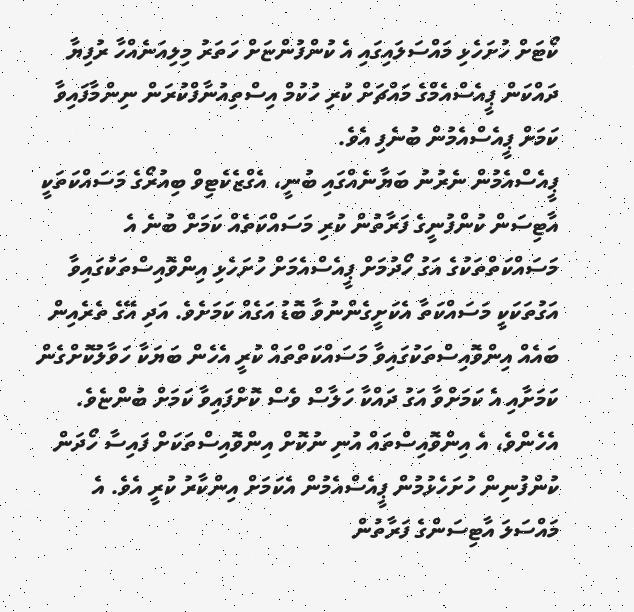ކޯޓަށް ހުށަހެޅި މައްސަލައިގައި އެ ކުންފުންޏަށް ހަތަރު މިލިއަނެއްހާ ރުފިޔާ ދައްކަން ޕީއެސްއެމްގެ މައްޗަށް ކުރި ހުކުމް އިސްތިއުނާފްކުރަން ނިންމާފައިވާ ކަމަށް ޕީއެސްއެމުން ބުނެފި އެވެ.
ޕީއެސްއެމުން ނެރުނު ބަޔާނެއްގައި ބުނީ، އެގްޒެކެޓިވް ބިއުރޯގެ މަސައްކަތަކީ އާޓިސަން ކުންފުނީގެ ފަރާތުން ކުރި މަސައްކަތެއް ކަމަށް ބުނެ އެ މަސައްކަތްތަކުގެ އަގު ހޯދުމަށް ޕީއެސްއެމަށް ހުށަހެޅި އިންވޮއިސްތަކުގައިވާ އަގުތަކަކީ މަސައްކަތާ އެކަށީގެންނުވާ ބޮޑު އަގެއް ކަމަށެވެ. އަދި އޭގެ ތެރެއިން ބައެއް އިންވޮއިސްތަކުގައިވާ މަސައްކަތްތައް ކުރީ އެހެން ބަޔަކާ ހަވާލުކޮށްގެން ކަމަށާއި އެ ކަމަށްވާ އަގު ދައްކާ ހަލާސް ވެސް ކޮށްފައިވާ ކަމަށް ބުންޏެވެ.
އެހެންވެ، އެ އިންވޮއިސްތައް އުނި ނުކޮށް އިންވޮއިސްތަކަށް ފައިސާ ހޯދަން ކުންފުނިން ހުށަހެޅުމުން ޕީއެސްއެމުން އެކަމަށް އިންކާރު ކުރީ އެވެ. އެ މައްސަލަ އާޓިސަންގެ ފަރާތުން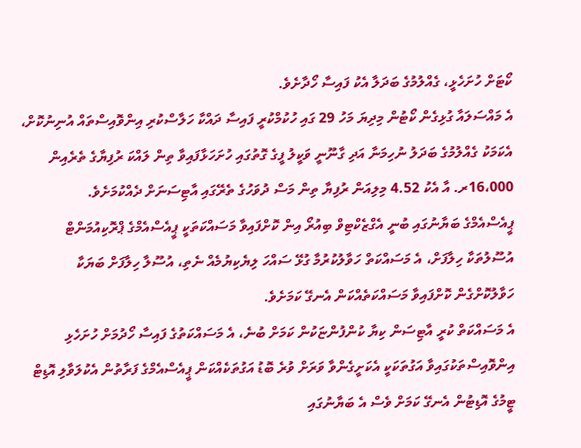ކޯޓަށް ހުށަހެޅީ، ގެއްލުމުގެ ބަދަލާ އެކު ފައިސާ ހޯދާށެވެ.
އެ މައްސަލައާ ގުޅިގެން ކޯޓުން މިދިޔަ މަހު 29 ގައި ހުކުމްކުރީ ފައިސާ ދައްކާ ހަލާސްކުރި އިންވޮއިސްތައް އުނިނުކޮށް، އެކަމަކު ގެއްލުމުގެ ބަދަލު ނުހިމަނާ އަދި ގާނޫނީ ވަކީލު ފީގެ ގޮތުގައި ހުށަހަޅާފައިވާ ތިން ލައްކަ ރުފިޔާގެ ތެރެއިން 16،000ރ. އާ އެކު 4.52 މިލިއަން ރުފިޔާ ތިން މަސް ދުވަހުގެ ތެރޭގައި އާޓިސަނަށް ދެއްކުމަށެވެ.
ޕީއެސްއެމްގެ ބަޔާނުގައި ބުނީ އެގްޒެކްޓިވް ބިއުރޯ އިން ކޮށްފައިވާ މަސައްކަތަކީ ޕީއެސްއެމްގެ ޕްރޮކިއުމަންޓް އުސޫލުތަކާ ހިލާފަށް، އެ މަސައްކަތް ހަވާލުކުރުމާ ގުޅޭ ސައްހަ ލިޔެކިޔުމެއް ނެތި، އުސޫލާ ހިލާފަށް ބަޔަކާ ހަވާލުކޮށްގެން ކޮށްފައިވާ މަސައްކަތެއްކަން އެނގޭ ކަމަށެވެ.
އެ މަސައްކަތް ކުރީ އާޓިސަން ކިޔާ ކުންފުންޏަކުން ކަމަށް ބުނެ، އެ މަސައްކަތުގެ ފައިސާ ހޯދުމަށް ހުށަހެޅި އިންވޮއިސްތަކުގައިވާ އަގުތަކަކީ އެކަށީގެންވާ ވަރަށް ވުރެ ބޮޑު އަގުތަކެއްކަން ޕީއެސްއެމްގެ ފަރާތުން އެކުލަވާލި އޮޑިޓް ޓީމުގެ އޮޑިޓުން އެނގޭ ކަމަށް ވެސް އެ ބަޔާނުގައި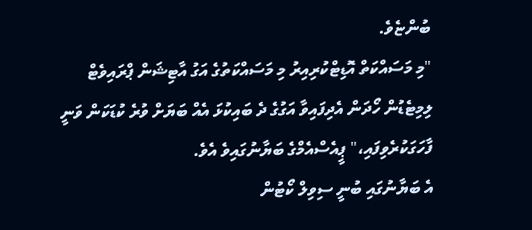ބުންޏެވެ.
"މި މަސައްކަތް އޮޑިޓްކުރިއިރު މި މަސައްކަތުގެ އަގު އާޓިޝަން ޕްރައިވެޓް ލިމިޓެޑުން ހޯދަން އެދިފައިވާ އަގުގެ ދެ ބައިކުޅަ އެއް ބަޔަށް ވުރެ ކުޑަކަން ވަނީ ފާހަގަކުރެވިފައި،" ޕީއެސްއެމްގެ ބަޔާނުގައިވެ އެވެ.
އެ ބަޔާނުގައި ބުނީ ސިވިލް ކޯޓުން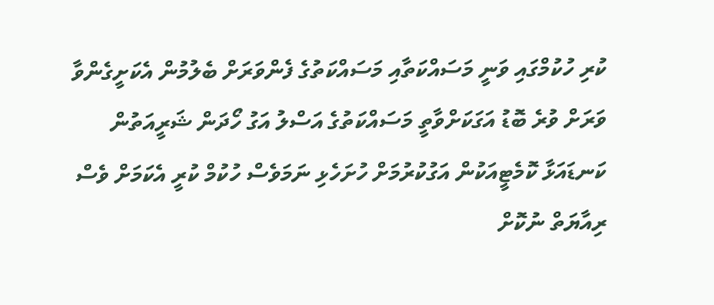ކުރި ހުކުމްގައި ވަނީ މަސައްކަތާއި މަސައްކަތުގެ ފެންވަރަށް ބެލުމުން އެކަށީގެންވާ ވަރަށް ވުރެ ބޮޑު އަގަކަށްވާތީ މަސައްކަތުގެ އަސްލު އަގު ހޯދަން ޝަރީއަތުން ކަނޑައަޅާ ކޮމެޓީއަކުން އަގުކުރުމަށް ހުށަހެޅި ނަމަވެސް ހުކުމް ކުރީ އެކަމަށް ވެސް ރިއާޔަތް ނުކޮށް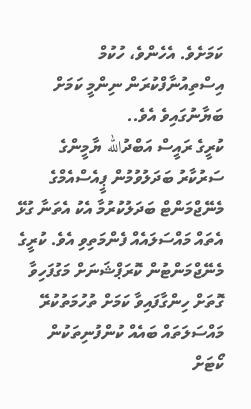ކަމަށެވެ. އެހެންވެ، ހުކުމް އިސްތިއުނާފްކުރަން ނިންމީ ކަމަށް ބަޔާނުގައިވެ އެވެ..
ކުރީގެ ރައީސް އަބްދުالله ޔާމީންގެ ސަރުކާރު ބަދަލުވުމުން ޕީއެސްއެމްގެ މެނޭޖްމަންޓް ބަދަލުކުރުމާ އެކު އެތަނާ ގުޅޭ އެތައް މައްސަލައެއް ފެންމަތިވި އެވެ. ކުރީގެ މެނޭޖްމަންޓުން ކޮރަޕްޝަނަށް މަގުފަހިވާ ގޮތަށް ހިންގާފައިވާ ކަމަށް ތުހުމަތުކުރޭ މައްސަލަތައް ބައެއް ކުންފުނިތަކުން ކޯޓަށް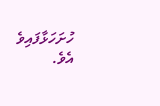ހުށަހަޅާފައިވެ އެވެ.